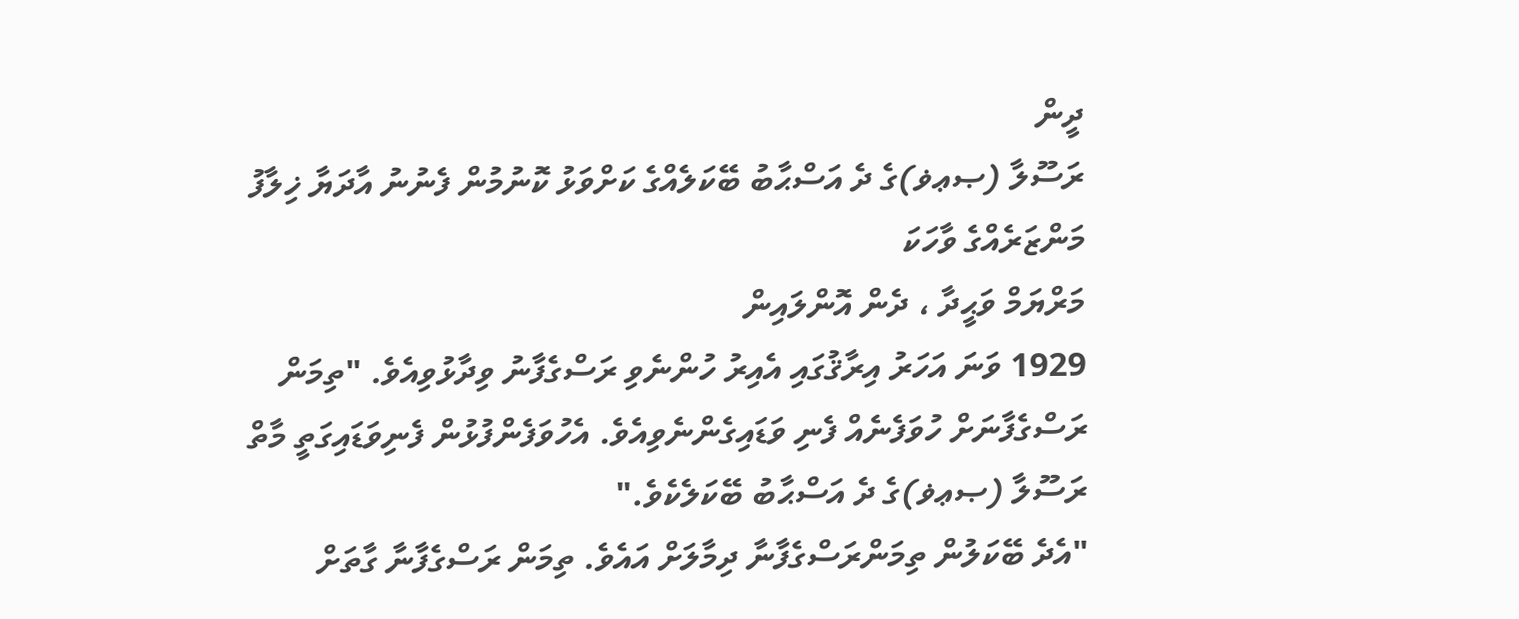ދީން
ރަސޫލާ (ޞޢޥ)ގެ ދެ އަސްޙާބު ބޭކަލެއްގެ ކަށްވަޅު ކޮނުމުން ފެނުނު އާދަޔާ ޚިލާފު މަންޒަރެއްގެ ވާހަކަ
މަރްޔަމް ވަޙީދާ ، ދެން އޮންލައިން
1929 ވަނަ އަހަރު އިރާޤުގައި އެއިރު ހުންނެވި ރަސްގެފާނު ވިދާޅުވިއެވެ. "ތިމަން ރަސްގެފާނަށް ހުވަފެނެއް ފެނި ވަޑައިގެންނެވިއެވެ. އެހުވަފެންފުޅުން ފެނިވަޑައިގަތީ މާތް ރަސޫލާ (ޞޢޥ)ގެ ދެ އަސްޙާބު ބޭކަލެކެވެ."
"އެދެ ބޭކަލުން ތިމަންރަސްގެފާނާ ދިމާލަށް އައެވެ. ތިމަން ރަސްގެފާނާ ގާތަށް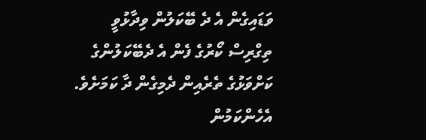ވަޑައިގެން އެ ދެ ބޭކަލުން ވިދާޅުވީ ތިގްރިސް ކޯރުގެ ފެން އެ ދެބޭކަލުންގެ ކަށްވަޅުގެ ތެރެއިން ދެމިގެން ދާ ކަމަށެވެ. އެހެންކަމުން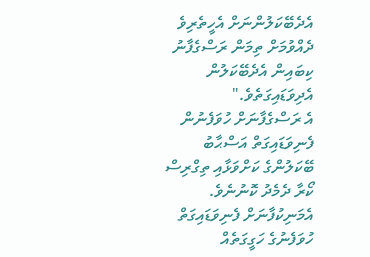އެދެބޭކަލުންނަށް އެހީތެރިވެ ދެއްވުމަށް ތިމަން ރަސްގެފާނު ކިބައިން އެދެބޭކަލުން އެދިވަޑައިގަތެވެ."
އެ ރަސްގެފާނަށް ހުވަފެނުން ފެނިވަޑައިގަތް އަސްޙާބު ބޭކަލުންގެ ކަށްވަޅާއި ތިގްރިސް ކޯރާ ދެމެދު ކޮނުނެވެ. އެމަނިކުފާނަށް ފެނިވަޑައިގަތް ހުވަފެނުގެ ހަގީގަތެއް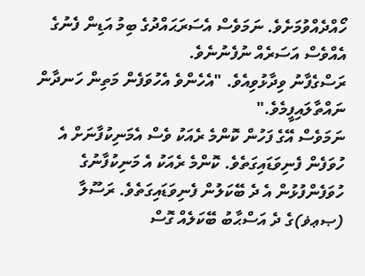ހޯއްދެއްވުމަށެވެ. ނަމަވެސް އެސަރަޙައްދުގެ ބިމު އަޑިން ފެނުގެ އެއްވެސް އަސަރެއް ނުފެނުނެވެ.
ރަސްގެފާނު ވިދާޅުވިއެވެ. "އެހެންވެ އެހުވަފެން މަތިން ހަނދާން ނައްތާލައިފީމެވެ."
ނަމަވެސް އޭގެ ފަހުން ކޮންމެ ރެއަކު ވެސް އެމަނިކުފާނަށް އެ ހުވަފެން ފެނިވަޑައިގަތެވެ. ކޮންމެ ރެއަކު އެ މަނިކުފާނުގެ ހުވަފެންފުޅުން އެ ދެ ބޭކަލުން ފެނިވަޑައިގަތެވެ. ރަސޫލާ (ޞޢޥ)ގެ ދެ އަސްޙާބު ބޭކަލެއް ގޮސް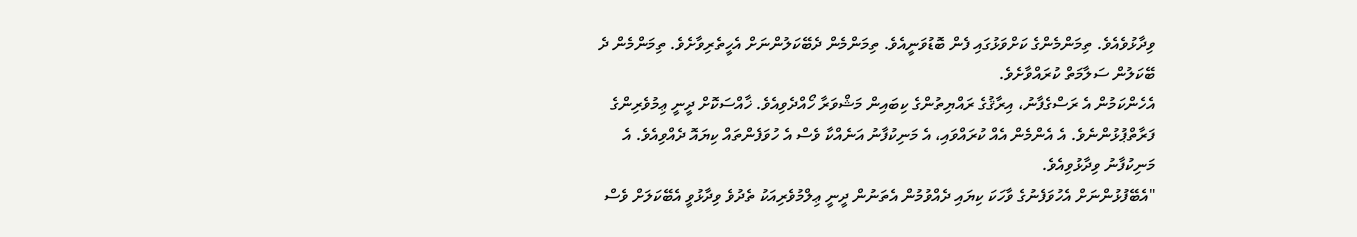ވިދާޅުވެއެވެ. ތިމަންމެންގެ ކަށްވަޅުގައި ފެން ބޮޑުވަނީއެވެ. ތިމަންމެން ދެބޭކަލުންނަށް އެހީތެރިވާށެވެ. ތިމަންމެން ދެ ބޭކަލުން ސަލާމަތް ކުރައްވާށެވެ.
އެހެންކަމުން އެ ރަސްގެފާނު، އިރާޤުގެ ރައްޔިތުންގެ ކިބައިން މަޝްވަރާ ހޯއްދެވިއެވެ. ޚާއްސަކޮށް ދީނީ ޢިމުވެރިންގެ ފަރާތްޕުޅުންނެވެ. އެ އެންމެން އެއް ކުރައްވައި، އެ މަނިކުފާނު އަނެއްކާ ވެސް އެ ހުވަފެންތައް ކިޔައޮ ދެއްވިއެވެ. އެ މަނިކުފާނު ވިދާޅުވިއެވެ.
"އެބޭފުޅުންނަށް އެހުވަފެނުގެ ވާހަކަ ކިޔައި ދެއްވުމުން އެތަނުން ދީނީ ޢިލްމުވެރިއަކު ތެދުވެ ވިދާޅުވީ އެބޭކަލަށް ވެސް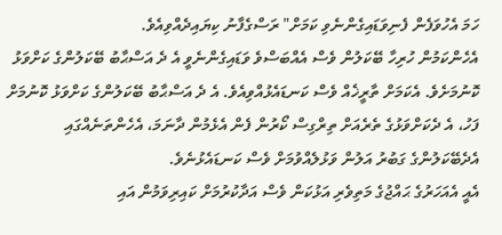ހަމަ އެހުވަފެން ފެނިވަޑައިގެންނެވި ކަމަށް" ރަސްގެފާނު ކިޔައިދެއްވިއެވެ.
އެހެންކަމުން ހުރިހާ ބޭކަލުން ވެސް އެއްބަސްވެ ވަޑައިގެންނެވީ އެ ދެ އަސްޙާބު ބޭކަލުންގެ ކަށްވަޅު ކޮނުމަށެވެ. އެކަމަށް ތާރީޚެއް ވެސް ކަނޑައެޅުއްވިއެވެ. އެ ދެ އަސްޙާބު ބޭކަލުންގެ ކަށްވަޅު ކޮނުމަށް ފަހު، އެ ދެކަށްވަޅުގެ ތެރެއަށް ތިރްގިސް ކޯރުން ފެން އެޅެމުން ދާނަމަ، އެހެންތަނެއްގައި އެދެބޭކަލުންގެ ގަބުރު އަލުން ވަޅުލެއްވުމަށް ވެސް ކަނޑައެޅުނެވެ.
އެއީ އެއަހަރުގެ ޙައްޖުގެ މަތިވެރި އަޅުކަން ވެސް އަދާކުރުމަށް ކައިރިވަމުން އައި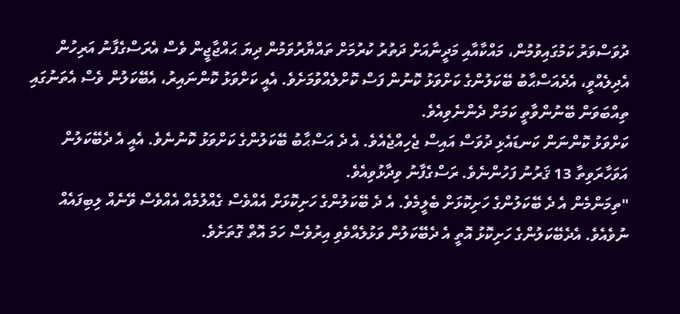ދުވަސްވަރު ކަމުގައިވުމުން، މައްކާއާއި މަދީނާއަށް ދަތުރު ކުރުމަށް ތައްޔާރުވަމުން ދިޔަ ޙައްޖާޖީން ވެސް އެރަސްގެފާނު އަރިހުން އެދިލެއްވީ، އެދެއަސްޙާބު ބޭކަލުންގެ ކަށްވަޅު ކޮނުން ފަސް ކޮށްލެއްވުމަށެވެ. އެއީ ކަށްވަޅު ކޮންނައިރު، އެބޭކަލުން ވެސް އެތަނުގައި ތިއްބަވަން ބޭނުންވާތީ ކަމަށް ދެންނެވިއެވެ.
ކަށްވަޅު ކޮންނަން ކަނޑައެޅި ދުވަސް އައިސް ޖެހިއްޖެއެވެ. އެ ދެ އަސްޙާބު ބޭކަލުންގެ ކަށްވަޅު ކޮނުނެވެ. އެއީ އެ ދެބޭކަލުން އަވަހާރަވިތާ 13 ޤަރުނު ފަހުންނެވެ. ރަސްގެފާނު ވިދާޅުވިއެވެ.
"ތިމަންމެން އެ ދެ ބޭކަލުންގެ ހަށިކޮޅަށް ބެލީމެވެ. އެ ދެ ބޭކަލުންގެ ހަށިކޮޅަށް އެއްވެސް ގެއްލުމެއް އެއްވެސް ވޭނެއް ލިބިފައެއް ނުވެއެވެ. އެދެބޭކަލުންގެ ހަށިކޮޅު އޮތީ އެ ދެބޭކަލުން ވަޅުލެއްވެވި އިރުވެސް ހަމަ އޮތް ގޮތަށެވެ.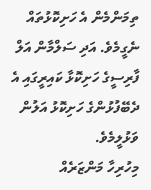ތިމަންމެން އެ ހަށިކޮޅުތައް ނެގީމެވެ. އަދި ސަލްމާން އަލް ފާރިސީގެ ހަށިކޮޅާ ކައިރީގައި އެ ދެބޭފުޅުންގެ ހަށިކޮޅު އަލުން ވަޅުލީމެވެ.
މިހުރިހާ މަންޒަރެއް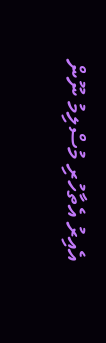އެއިރު އެތާހުރި މުސްލިމު ނޫން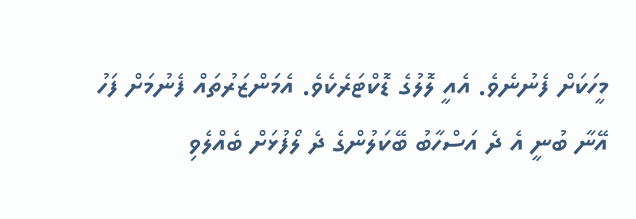މީހަކަށް ފެނުނެވެ. އެއީ ލޮލުގެ ޑޮކްޓަރެކެވެ. އެމަންޒަރުތައް ފެނުމަށް ފަހު އޭނާ ބުނީ އެ ދެ އަސްހާބު ބޭކަލުންގެ ދެ ލޯފުޅަށް ބެއްލެވި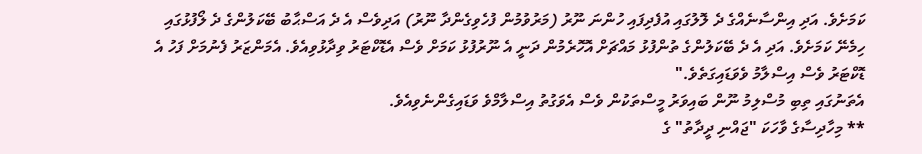ކަމަށެވެ. އަދި އިންސާނެއްގެ ދެ ލޮލުގައި އުފެދިފައި ހުންނަ ނޫރު (މަރުވުމުން ފުހެވިގެންދާ ނޫރު) އަދިވެސް އެ ދެ އަސްޙާބު ބޭކަލުންގެ ދެ ލޯފުޅުގައި ހިމެނޭ ކަމަށެވެ. އަދި އެ ދެ ބޭކަލުންގެ ތުންފުޅު މައްޗަށް އޮހޮރެމުން ދަނީ އެ ނޫރުފުޅު ކަމަށް ވެސް އެޑޮކްޓަރު ވިދާޅުވިއެވެ. އެމަންޒަރު ފެނުމަށް ފަހު އެ ޑޮކްޓަރު ވެސް އިސްލާމު ވެވަޑައިގަތެވެ."
އެތަނުގައި ތިބި މުސްލިމު ނޫން ބައިވަރު މީސްތަކުން ވެސް އެވަގުތު އިސްލާމްވެ ވަޑައިގެންނެވިއެވެ.
** މިހާދިސާގެ ވާހަކަ "ޖައްނި ދީދާތު" ގެ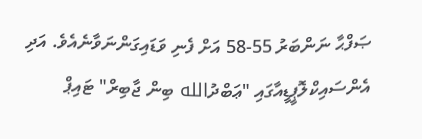ޞަފްޙާ ނަންބަރު 55-58 އަށް ފެނި ވަޑައިގަންނަވާނެއެވެ. އަދި އެންސައިކްލޮޕީޑީއާގައި "ޢަބްދުالله ބިން ޖާބިރް" ޓައިޕް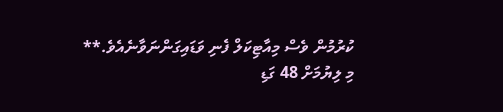ކުރުމުން ވެސް މިއާޓިކަލް ފެނި ވަޑައިގަންނަވާނެއެވެ.**
މި ލިޔުމަށް 48 ގަޑި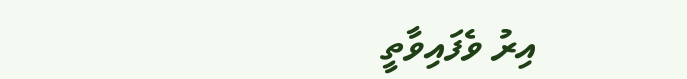އިރު ވެފައިވާތީ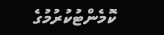ކޮމެންޓުކުރުމުގެ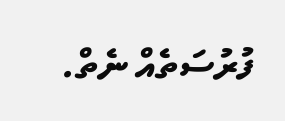ފުރުސަތެއް ނެތް.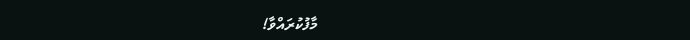މާފުކުރައްވާ!